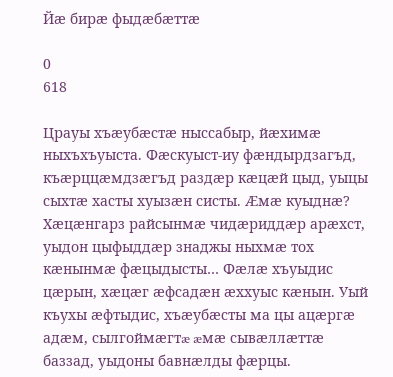Йæ бирæ фыдæбæттæ

0
618

Црауы хъæубæстæ ныссабыр, йæхимæ ныхъхъуыста. Фæскуыст-иу фæндырдзагъд, къæрццæмдзæгъд раздæр кæцæй цыд, уыцы сыхтæ хасты хуызæн систы. Æмæ куыднæ? Хæцæнгарз райсынмæ чидæриддæр арæхст, уыдон цыфыддæр знаджы ныхмæ тох кæнынмæ фæцыдысты… Фæлæ хъуыдис цæрын, хæцæг æфсадæн æххуыс кæнын. Уый къухы æфтыдис, хъæубæсты ма цы ацæргæ адæм, сылгоймæгтæ æмæ сывæллæттæ баззад, уыдоны бавнæлды фæрцы.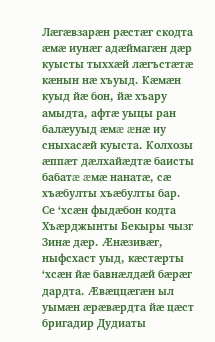Лæгæвзарæн рæстæг скодта æмæ иунæг адæймагæн дæр куысты тыххæй лæгъстæтæ кæнын нæ хъуыд. Кæмæн куыд йæ бон, йæ хъару амыдта, афтæ уыцы ран балæууыд æмæ æнæ иу сныхасæй куыста. Колхозы æппæт дæлхайæдтæ баисты бабатæ æмæ нанатæ, сæ хъæбулты хъæбулты бар. Се ‘хсæн фыдæбон кодта Хъæрджынты Бекыры чызг Зинæ дæр. Æнæзивæг, ныфсхаст уыд, кæстæрты ‘хсæн йæ бавнæлдæй бæрæг дардта. Æвæццæгæн ыл уымæн æрæвæрдта йæ цæст бригадир Дудиаты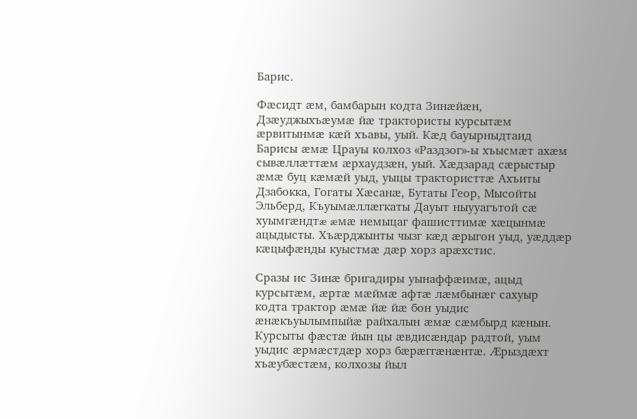Барис.

Фæсидт æм, бамбарын кодта Зинæйæн, Дзæуджыхъæумæ йæ трактористы курсытæм æрвитынмæ кæй хъавы, уый. Кæд бауырныдтаид Барисы æмæ Црауы колхоз «Раздзог»-ы хъысмæт ахæм сывæллæттæм æрхаудзæн, уый. Хæдзарад сæрыстыр æмæ буц кæмæй уыд, уыцы трактористтæ Ахъиты Дзабокка, Гогаты Хæсанæ, Бутаты Геор, Мысойты Эльберд, Къуымæллæгкаты Дауыт ныууагътой сæ хуымгæндтæ æмæ немыцаг фашисттимæ хæцынмæ ацыдысты. Хъæрджынты чызг кæд æрыгон уыд, уæддæр кæцыфæнды куыстмæ дæр хорз арæхстис.

Сразы ис Зинæ бригадиры уынаффæимæ, ацыд курсытæм, æртæ мæймæ афтæ лæмбынæг сахуыр кодта трактор æмæ йæ йæ бон уыдис æнæкъуылымпыйæ райхалын æмæ сæмбырд кæнын. Курсыты фæстæ йын цы æвдисæндар радтой, уым уыдис æрмæстдæр хорз бæрæггæнæнтæ. Æрыздæхт хъæубæстæм, колхозы йыл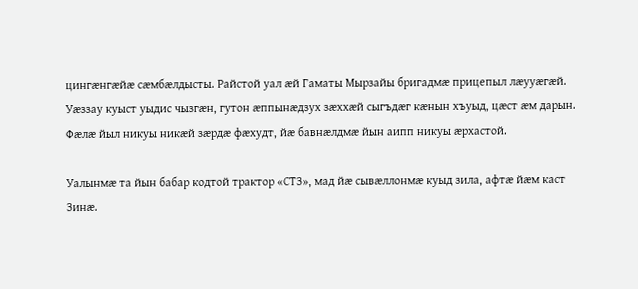цингæнгæйæ сæмбæлдысты. Райстой уал æй Гаматы Мырзайы бригадмæ прицепыл лæууæгæй. Уæззау куыст уыдис чызгæн, гутон æппынæдзух зæххæй сыгъдæг кæнын хъуыд, цæст æм дарын. Фæлæ йыл никуы никæй зæрдæ фæхудт, йæ бавнæлдмæ йын аипп никуы æрхастой.

Уалынмæ та йын бабар кодтой трактор «СТЗ», мад йæ сывæллонмæ куыд зила, афтæ йæм каст Зинæ.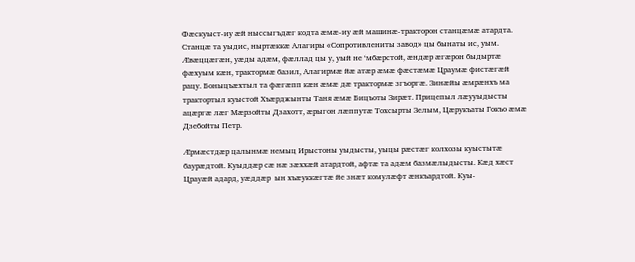Фæскуыст-иу æй ныссыгъдæг кодта æмæ-иу æй машинæ-тракторон станцæмæ атардта. Станцæ та уыдис, ныртæккæ Алагиры «Сопротивлениты завод» цы бынаты ис, уым. Æвæццæгæн, уæды адæм, фæллад цы у, уый не ‘мбæрстой, æндæр æгæрон быдыртæ фæхуым кæн, трактормæ базил, Алагирмæ йæ атæр æмæ фæстæмæ Цраумæ фистæгæй рацу. Боныцъæхтыл та фæгæпп кæн æмæ дæ трактормæ згъоргæ. Зинæйы æмрæнхъ ма трактортыл куыстой Хъæрджынты Таня æмæ Бицъоты Зирæт. Прицепыл лæууыдысты ацæргæ лæг Мæрзойты Дзахотт, æрыгон лæппутæ Тохсырты Зелым, Цæрукъаты Гокъо æмæ Дзебойты Петр.

Æрмæстдæр цалынмæ немыц Ирыстоны уыдысты, уыцы рæстæг колхозы куыстытæ баурæдтой. Куыддæр сæ нæ зæххæй атардтой, афтæ та адæм базмæлыдысты. Кæд хæст Црауæй адард, уæддæр  ын хъæуккæгтæ йе знæт комулæфт æнкъардтой. Куы-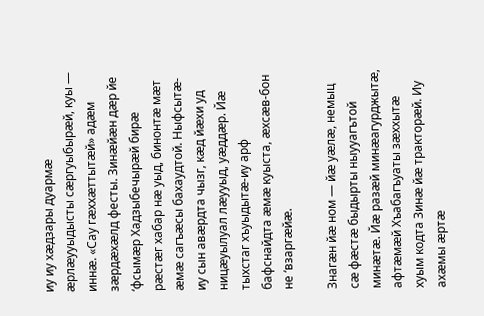иу иу хæдзары дуармæ æрлæууыдысты сæргуыбырæй, куы — иннæ. «Сау гæххæттытæй» адæм зæрдæхæлд фесты. Зинæйæн дæр йе ‘фсымæр Хадзыбечырæй бирæ рæстæг хабар нæ уыд, бинонтæ мæт æмæ сагъæсы бахаудтой. Ныфсытæ-иу сын авæрдта чызг, кæд йæхи уд ницæуылуал лæууыд, уæддæр. Йæ тыхстаг хъуыдытæ-иу арф бафснайдта æмæ куыста, æхсæв-бон не ‘взаргæйæ.

Знагæн йæ ном — йæ уæлæ, немыц сæ фæстæ быдырты ныууагътой минæтæ. Йæ разæй минæагурджытæ, афтæмæй Хъабагъуаты зæххытæ хуым кодта Зинæ йæ тракторæй. Иу ахæмы æртæ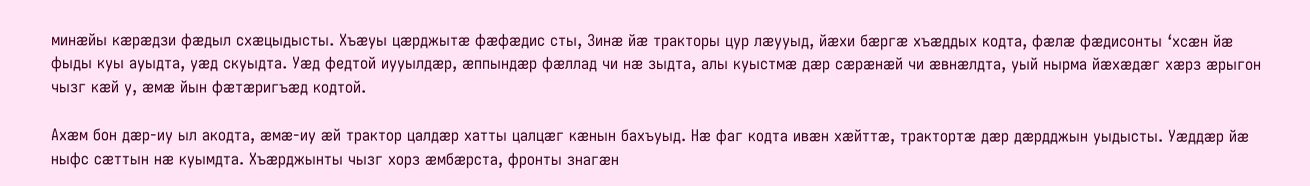минæйы кæрæдзи фæдыл схæцыдысты. Хъæуы цæрджытæ фæфæдис сты, Зинæ йæ тракторы цур лæууыд, йæхи бæргæ хъæддых кодта, фæлæ фæдисонты ‘хсæн йæ фыды куы ауыдта, уæд скуыдта. Уæд федтой иууылдæр, æппындæр фæллад чи нæ зыдта, алы куыстмæ дæр сæрæнæй чи æвнæлдта, уый нырма йæхæдæг хæрз æрыгон чызг кæй у, æмæ йын фæтæригъæд кодтой.

Ахæм бон дæр-иу ыл акодта, æмæ-иу æй трактор цалдæр хатты цалцæг кæнын бахъуыд. Нæ фаг кодта ивæн хæйттæ, трактортæ дæр дæрдджын уыдысты. Уæддæр йæ ныфс сæттын нæ куымдта. Хъæрджынты чызг хорз æмбæрста, фронты знагæн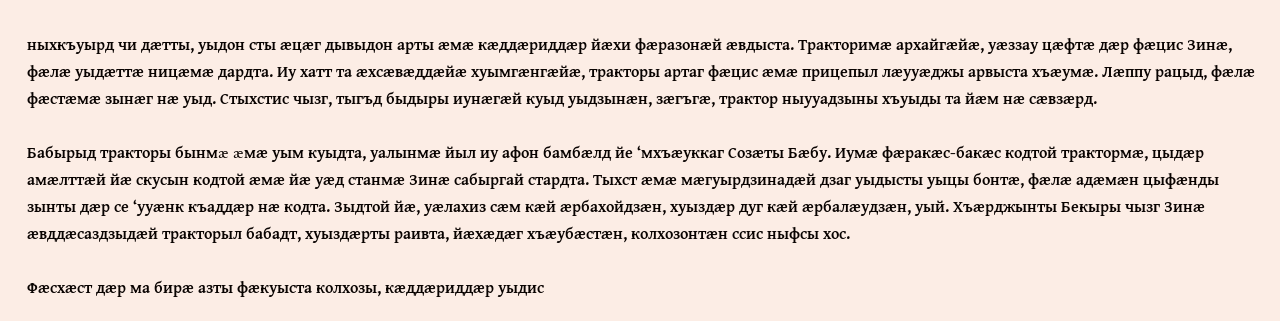ныхкъуырд чи дæтты, уыдон сты æцæг дывыдон арты æмæ кæддæриддæр йæхи фæразонæй æвдыста. Тракторимæ архайгæйæ, уæззау цæфтæ дæр фæцис Зинæ, фæлæ уыдæттæ ницæмæ дардта. Иу хатт та æхсæвæддæйæ хуымгæнгæйæ, тракторы артаг фæцис æмæ прицепыл лæууæджы арвыста хъæумæ. Лæппу рацыд, фæлæ фæстæмæ зынæг нæ уыд. Стыхстис чызг, тыгъд быдыры иунæгæй куыд уыдзынæн, зæгъгæ, трактор ныууадзыны хъуыды та йæм нæ сæвзæрд.

Бабырыд тракторы бынмæ æмæ уым куыдта, уалынмæ йыл иу афон бамбæлд йе ‘мхъæуккаг Созæты Бæбу. Иумæ фæракæс-бакæс кодтой трактормæ, цыдæр амæлттæй йæ скусын кодтой æмæ йæ уæд станмæ Зинæ сабыргай стардта. Тыхст æмæ мæгуырдзинадæй дзаг уыдысты уыцы бонтæ, фæлæ адæмæн цыфæнды зынты дæр се ‘ууæнк къаддæр нæ кодта. Зыдтой йæ, уæлахиз сæм кæй æрбахойдзæн, хуыздæр дуг кæй æрбалæудзæн, уый. Хъæрджынты Бекыры чызг Зинæ æвддæсаздзыдæй тракторыл бабадт, хуыздæрты раивта, йæхæдæг хъæубæстæн, колхозонтæн ссис ныфсы хос.

Фæсхæст дæр ма бирæ азты фæкуыста колхозы, кæддæриддæр уыдис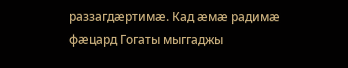раззагдæртимæ. Кад æмæ радимæ фæцард Гогаты мыггаджы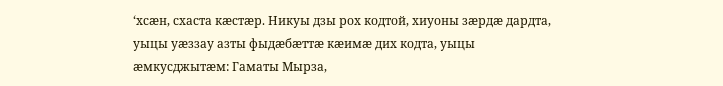‘хсæн, схаста кæстæр. Никуы дзы рох кодтой, хиуоны зæрдæ дардта, уыцы уæззау азты фыдæбæттæ кæимæ дих кодта, уыцы æмкусджытæм: Гаматы Мырза,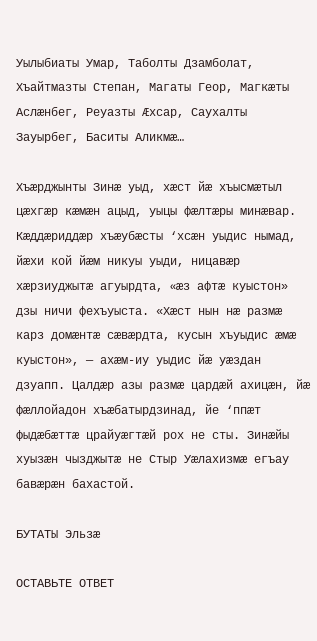Уылыбиаты Умар, Таболты Дзамболат, Хъайтмазты Степан, Магаты Геор, Магкæты Аслæнбег, Реуазты Æхсар, Саухалты Зауырбег, Баситы Аликмæ…

Хъæрджынты Зинæ уыд, хæст йæ хъысмæтыл цæхгæр кæмæн ацыд, уыцы фæлтæры минæвар. Кæддæриддæр хъæубæсты ‘хсæн уыдис нымад, йæхи кой йæм никуы уыди, ницавæр хæрзиуджытæ агуырдта, «æз афтæ куыстон» дзы ничи фехъуыста. «Хæст нын нæ размæ карз домæнтæ сæвæрдта, кусын хъуыдис æмæ куыстон», — ахæм-иу уыдис йæ уæздан дзуапп. Цалдæр азы размæ цардæй ахицæн, йæ фæллойадон хъæбатырдзинад, йе ‘ппæт фыдæбæттæ црайуæгтæй рох не сты. Зинæйы хуызæн чызджытæ не Стыр Уæлахизмæ егъау бавæрæн бахастой.

БУТАТЫ Эльзæ

ОСТАВЬТЕ ОТВЕТ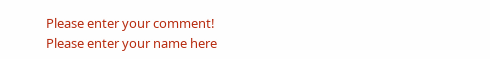Please enter your comment!
Please enter your name here